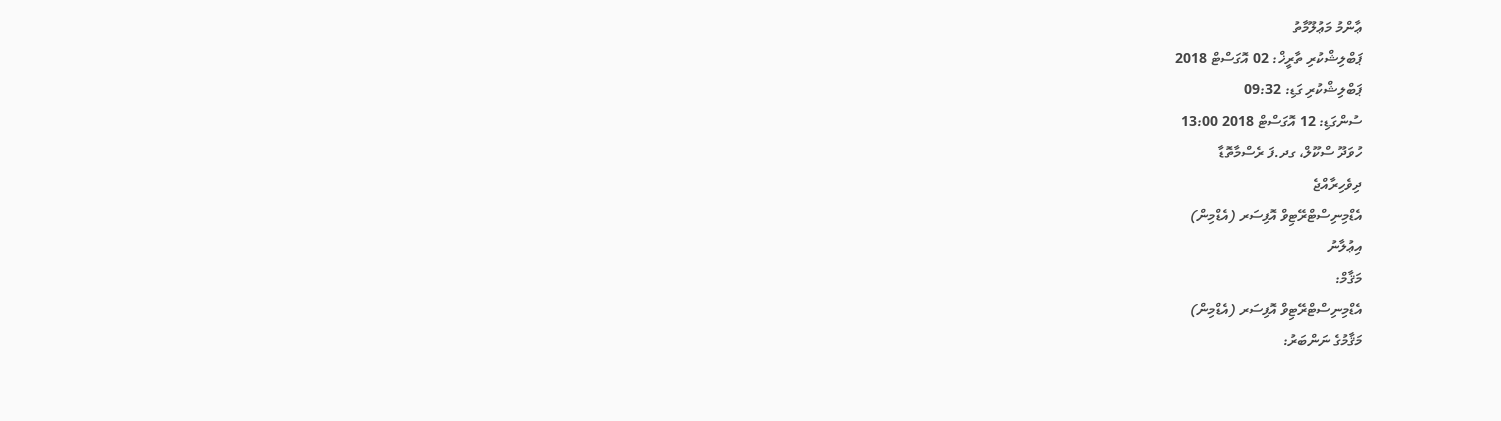ޢާންމު މަޢުލޫމާތު
ޕަބްލިޝްކުރި ތާރީޚް: 02 އޮގަސްޓް 2018
ޕަބްލިޝްކުރި ގަޑި: 09:32
ސުންގަޑި: 12 އޮގަސްޓް 2018 13:00
ހުވަދޫ ސްކޫލް، ގދ.ފަ ރެސްމާތޮޑާ
ދިވެހިރާއްޖެ
އެޑްމިނިސްޓްރޭޓިވް އޮފިސަރ (އެޑްމިން)
އިޢުލާނު
މަޤާމް:
އެޑްމިނިސްޓްރޭޓިވް އޮފިސަރ (އެޑްމިން)
މަޤާމުގެ ނަންބަރު: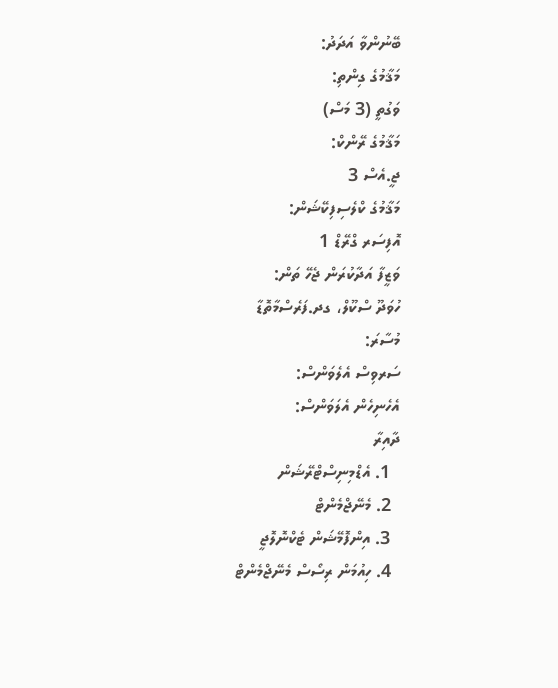ބޭނުންވާ އަދަދު:
މަޤާމުގެ ގިންތި:
ވަގުތީ (3 މަސް)
މަޤާމުގެ ރޭންކް:
ޖީ.އެސް 3
މަޤާމުގެ ކްލެސިފިކޭޝަން:
އޮފިސަރ ގްރޭޑް 1
ވަޒީފާ އަދާކުރަން ޖެހޭ ތަން:
ހުވަދޫ ސްކޫލް، ގދ.ފަރެސްމާތޮޑާ
މުސާރަ:
ސަރވިސް އެލެވަންސް:
އެހެނިހެން އެލަވަންސް:
ދާއިރާ
  1. އެޑްމިނިސްޓްރޭޝަން
  2. މެނޭޖްމެންޓް
  3. އިންފޮމޭޝަން ޓެކްނޮލޮޖީ
  4. ހިއުމަން ރިސޯސް މެނޭޖްމެންޓް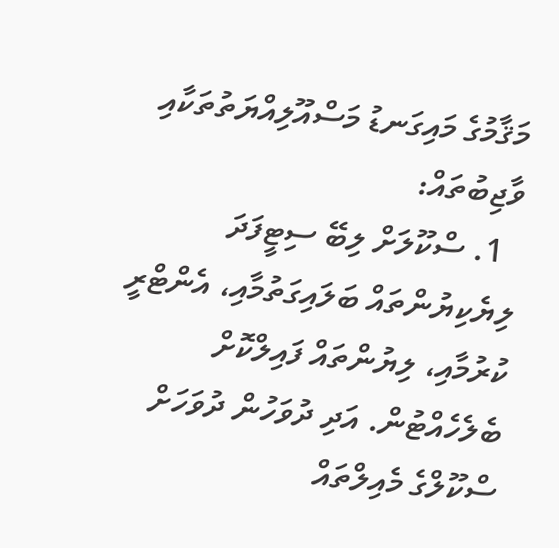މަޤާމުގެ މައިގަނޑު މަސްއޫލިއްޔަތުތަކާއި ވާޖިބުތައް:
  1. ސްކޫލަށް ލިބޭ ސިޓީފަދަ ލިޔެކިޔުންތައް ބަލައިގަތުމާއި، އެންޓްރީ ކުރުމާއި، ލިޔުންތައް ފައިލްކޮށް ބެލެހެއްޓުން. އަދި ދުވަހުން ދުވަހަށް ސްކޫލްގެ މެއިލްތައް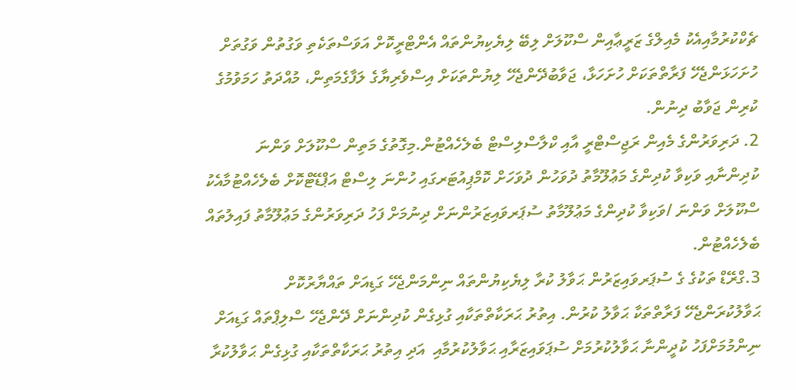ޗެކްކުރުމާއިއެކު މެއިލްގެ ޒަރީޢާއިން ސްކޫލަށް ލިބޭ ލިޔެކިޔުންތައް އެންޓްރީކޮށް އަވަސްތަކެތި ވަގުތުން ވަގުތަށް ހުށަހަޅަންޖެހޭ ފަރާތްތަކަށް ހުށަހަޅާ، ޖަވާބުދޭންޖެހޭ ލިޔުންތަކަށް އިސްވެރިޔާގެ ލަފާގެމަތިން، މުއްދަތު ހަމަވުމުގެ ކުރިން ޖަވާބު ދިނުން.
2. ދަރިވަރުންގެ މެއިން ރަޖިސްޓްރީ އާއި ކްލާސްލިސްޓް ބެލެހެއްޓުން.މިގޮތުގެ މަތިން ސްކޫލަށް ވަންނަ ކުދިންނާއި ވަކިވާ ކުދިންގެ މަޢުލޫމާތު ދުވަހުން ދުވަހަށް ކޮމްޕިއުޓަރގައި ހުންނަ ލިސްޓް އަޕްޑޭޓްކޮށް ބެލެހެއްޓުމާއެކު ސްކޫލަށް ވަންނަ /ވަކިވާ ކުދިންގެ މަޢުލޫމާތު ސުޕަރވައިޒަރުންނަށް ދިނުމަށް ފަހު ދަރިވަރުންގެ މަޢުލޫމާތު ފައިލުތައް ބެލެހެއްޓުން.
3.ގްރޭޑް ތަކުގެ ގެ ސުޕަރވައިޒަރުން ޙަވާލު ކުރާ ލިޔެކިޔުންތައް ނިންމަންޖެހޭ ގަޑިއަށް ތައްޔާރުކޮށް ޙަވާލުކުރަންޖެހޭ ފަރާތްތަކާ ޙަވާލު ކުރުން. އިތުރު ޙަރަކާތްތަކާއި ގުޅިގެން ކުދިންނަށް ދޭންޖެހޭ ސްލިޕްތައް ގަޑިއަށް ނިންމުމަށްފަހު ކުދީންނާ ޙަވާލުކުރުމަށް ސުޕަވައިޒަރާއި ޙަވާލުކުރުމާއި  އަދި އިތުރު ޙަރަކާތްތަކާއި ގުޅިގެން ޙަވާލުކުރާ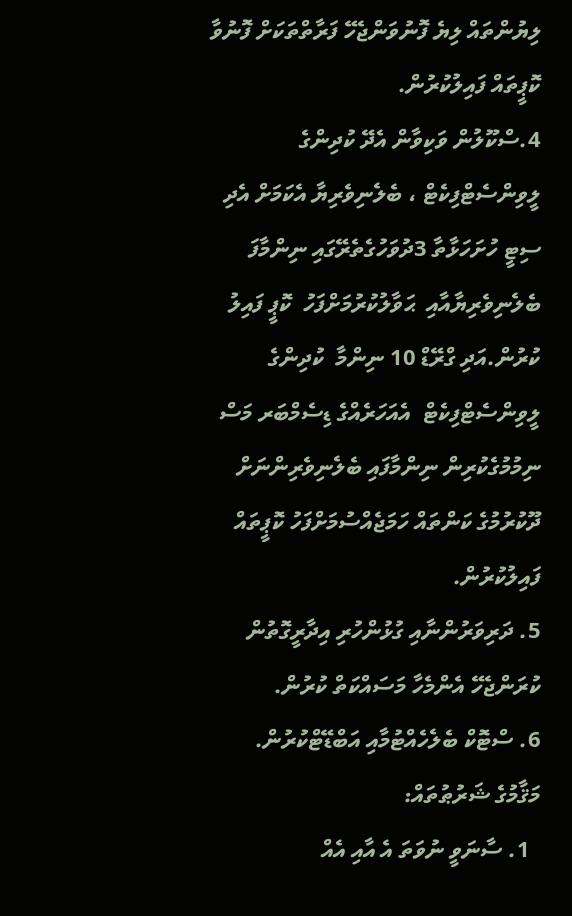ލިޔުންތައް ލިޔެ ފޮނުވަންޖެހޭ ފަރާތްތަކަށް ފޮނުވާ ކޮޕީތައް ފައިލުކުރުން.
4.ސްކޫލުން ވަކިވާން އެދޭ ކުދިންގެ ލީވިންސެޓްފިކެޓް ، ބެލެނިވެރިޔާ އެކަމަށް އެދި ސިޓީ ހުށަހަޅާތާ 3ދުވަހުގެތެރޭގައި ނިންމާފަ ބެލެނިވެރިޔާއާއި  ޙަވާލުކުރުމަށްފަހު  ކޮޕީ ފައިލު ކުރުން.އަދި ގްރޭޑް 10 ނިންމާ  ކުދިންގެ  ލީވިންސެޓްފިކެޓް  އެއަހަރެއްގެ ޑިސެމްބަރ މަސް ނިމުމުގެކުރިން ނިންމާފައި ބެލެނިވެރިންނަށް ދޫކުރުމުގެ ކަންތައް ހަމަޖެއްސުމަށްފަހު ކޮޕީތައް ފައިލުކުރުން.
5. ދަރިވަރުންނާއި ގުޅުންހުރި އިދާރީގޮތުން ކުރަންޖެހޭ އެންމެހާ މަސައްކަތް ކުރުން.
6. ސްޓޮކް ބެލެހެއްޓުމާއި އަބްޑޭޓްކުރުން.
މަޤާމުގެ ޝަރުޠުތައް:
  1. ސާނަވީ ނުވަތަ އެ އާއި އެއް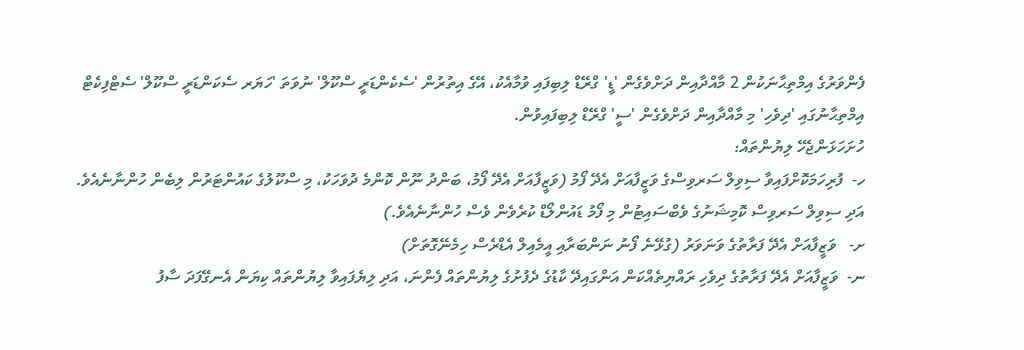ފެންވަރުގެ އިމްތިޙާނަކުން 2 މާއްދާއިން ދަށްވެގެން 'ޑީ' ގްރޭޑް ލިބިފައި ވުމާއެކު، އޭގެ އިތުރުން 'ސެކެންޑަރީ ސްކޫލް' ނުވަތަ 'ހަޔަރ ސެކަންޑަރީ ސްކޫލް' ސެޓްފިކެޓް އިމްތިޙާނުގައި 'ދިވެހި' މި މާއްދާއިން ދަށްވެގެން 'ސީ' ގްރޭޑް ލިބިފައިވުން.
ހުށަހަޅަންޖެހޭ ލިޔުންތައް:
ހ-  ފުރިހަމަކޮށްފައިވާ ސިވިލް ސަރވިސްގެ ވަޒީފާއަށް އެދޭ ފޯމު (ވަޒީފާއަށް އެދޭ ފޯމު، ބަންދު ނޫން ކޮންމެ ދުވަހަކު، މި ސްކޫލުގެ ކައުންޓަރުން ލިބެން ހުންނާނެއެވެ. އަދި ސިވިލް ސަރވިސް ކޮމިޝަނުގެ ވެބްސައިޓުން މި ފޯމު ޑައުންލޯޑް ކުރެވެން ވެސް ހުންނާނެއެވެ.)
ށ-   ވަޒީފާއަށް އެދޭ ފަރާތުގެ ވަނަވަރު (ގުޅޭނެ ފޯނު ނަންބަރާއި އީމެއިލް އެޑްރެސް ހިމެނޭގޮތަށް)
ނ-  ވަޒީފާއަށް އެދޭ ފަރާތުގެ ދިވެހި ރައްޔިތެއްކަން އަންގައިދޭ ކާޑުގެ ދެފުށުގެ ލިޔުންތައް ފެންނަ، އަދި ލިޔެފައިވާ ލިޔުންތައް ކިޔަން އެނގޭފަދަ ސާފު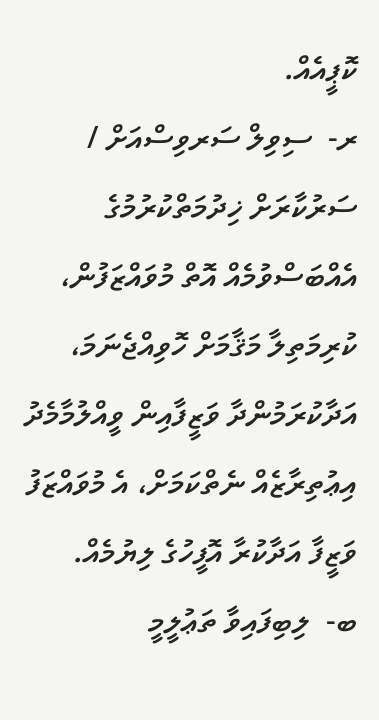ކޮޕީއެއް.
ރ-  ސިވިލް ސަރވިސްއަށް / ސަރުކާރަށް ޚިދުމަތްކުރުމުގެ އެއްބަސްވުމެއް އޮތް މުވައްޒަފުން، ކުރިމަތިލާ މަޤާމަށް ހޮވިއްޖެނަމަ، އަދާކުރަމުންދާ ވަޒީފާއިން ވީއްލުމާމެދު އިޢުތިރާޒެއް ނެތްކަމަށް، އެ މުވައްޒަފު ވަޒީފާ އަދާކުރާ އޮފީހުގެ ލިޔުމެއް.
ބ-  ލިބިފައިވާ ތަޢުލީމީ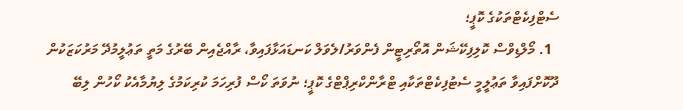ސެޓްފިކެޓްތަކުގެ ކޮޕީ؛
  1. މޯލްޑިވްސް ކޮލިފިކޭޝަން އޮތޯރިޓީން ފެންވަރު/ލެވަލް ކަނޑައަޅާފައިވާ، ރާއްޖެއިން ބޭރުގެ މަތީ ތަޢުލީމުދޭ މަރުކަޒަކުން ދޫކޮށްފައިވާ ތަޢުލީމީ ސެޓުފިކެޓްތަކާއި ޓްރާންކްރިޕްޓްގެ ކޮޕީ؛ ނުވަތަ ކޯސް ފުރިހަމަ ކުރިކަމުގެ ލިޔުމާއެކު ކޯހުން ލިބޭ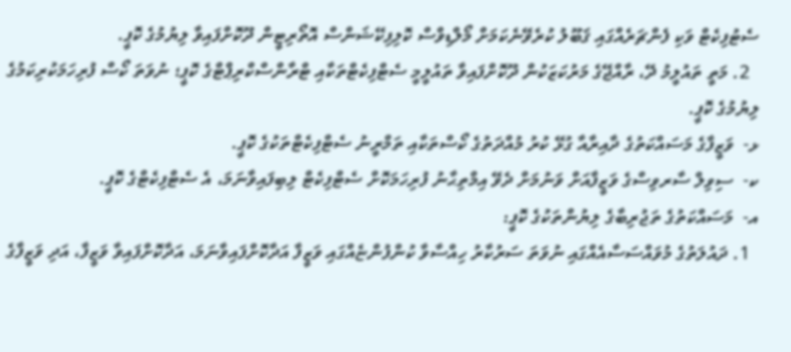ސެޓުފިކެޓް ވަކި ފެންޗަރެއްގައި ޤަބޫލު ކުރެވޭނެކަމަށް މޯލްޑިވްސް ކޮލިފިކޭޝަންސް އޮތޯރިޓީން ދޫކޮށްފައިވާ ލިޔުމުގެ ކޮޕީ.
  2. މަތީ ތައުލީމު ދޭ، ރާއްޖޭގެ މަރުކަޒަކުން ދޫކޮށްފައިވާ ތައުލީމީ ސެޓްފިކެޓްތަކާއި ޓްރާންސްކްރިޕްޓްގެ ކޮޕީ؛ ނުވަތަ ކޯސް ފުރިހަމަކުރިކަމުގެ ލިޔުމުގެ ކޮޕީ.
ޅ-  ވަޒީފާގެ މަސައްކަތުގެ ދާއިރާއާ ގުޅޭ ކުރު މުއްދަތުގެ ކޯސްތަކާއި ތަމްރީނު ސެޓްފިކެޓްތަކުގެ ކޮޕީ.
ކ-  ސިވިލް ސާރވިސްގެ ވަޒީފާއަށް ވަނުމަށް ދެވޭ އިމްތިޙާނު ފުރިހަމަކޮށް ސެޓްފިކެޓް ލިބިފައިވާނަމަ، އެ ސެޓްފިކެޓްގެ ކޮޕީ.
އ-  މަސައްކަތުގެ ތަޖުރިބާގެ ލިޔުންތަކުގެ ކޮޕީ:
  1. ދައުލަތުގެ މުވައްސަސާއެއްގައި ނުވަތަ ސަރުކާރު ހިއްސާވާ ކުންފުންޏެއްގައި ވަޒީފާ އަދާކޮށްފައިވާނަމަ، އަދާކޮށްފައިވާ ވަޒީފާ، އަދި ވަޒީފާގެ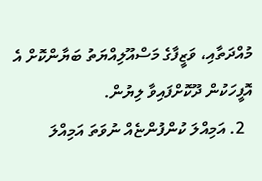މުއްދަތާއި، ވަޒީފާގެ މަސްއޫލިއްޔަތު ބަޔާންކޮށް އެ އޮފީހަކުން ދޫކޮށްފައިވާ ލިޔުން.
  2. އަމިއްލަ ކުންފުންޏެއް ނުވަތަ އަމިއްލަ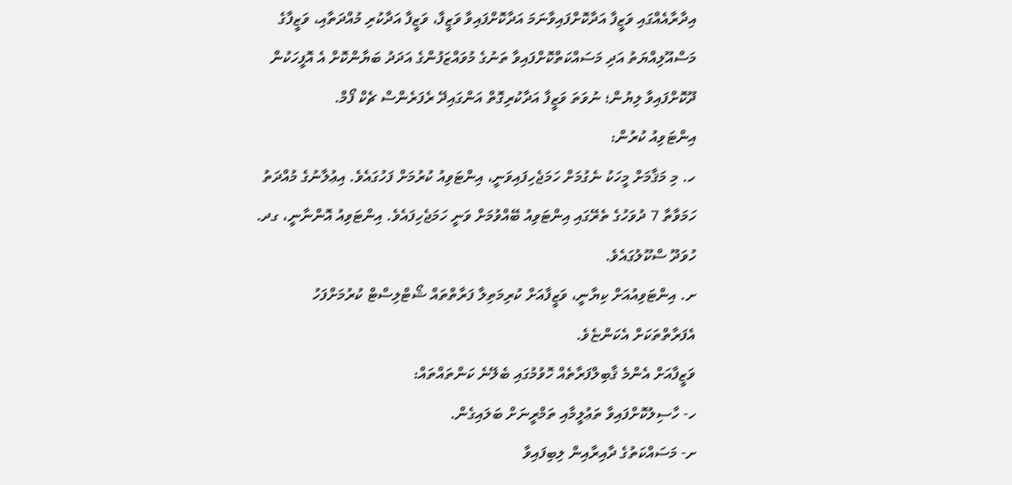އިދާރާއެއްގައި ވަޒީފާ އަދާކޮށްފައިވާނަމަ އަދާކޮށްފައިވާ ވަޒީފާ، ވަޒީފާ އަދާކުރި މުއްދަތާއި، ވަޒީފާގެ މަސްއޫލިއްޔަތު އަދި މަސައްކަތްކޮށްފައިވާ ތަނުގެ މުވައްޒަފުންގެ އަދަދު ބަޔާންކޮށް އެ އޮފީހަކުން ދޫކޮށްފައިވާ ލިޔުން؛ ނުވަތަ ވަޒީފާ އަދާކުރިގޮތް އަންގައިދޭ ރެފަރެންސް ޗެކް ފޯމް.
އިންޓަވިއު ކުރުން:
ހ. މި މަޤާމަށް މީހަކު ނެގުމަށް ހަމަޖެހިފައިވަނީ، އިންޓަވިއު ކުރުމަށް ފަހުގައެވެ. އިޢުލާނުގެ މުއްދަތު ހަމަވާތާ 7 ދުވަހުގެ ތެރޭގައި އިންޓަވިއު ބޭއްވުމަށް ވަނީ ހަމަޖެހިފައެވެ. އިންޓަވިއު އޮންނާނީ، ގދ. ހުވަދޫ ސްކޫލުގައެވެ.
ށ. އިންޓަވިއުއަށް ކިޔާނީ، ވަޒީފާއަށް ކުރިމަތިލާ ފަރާތްތައް ޝޯޓްލިސްޓް ކުރުމަށްފަހު އެފަރާތްތަކަށް އެކަންޏެވެ.
ވަޒީފާއަށް އެންމެ ޤާބިލްފަރާތެއް ހޮވުމުގައި ބެލޭނެ ކަންތައްތައް:
ހ- ހާސިލުކޮށްފައިވާ ތަޢުލީމާއި ތަމްރީނަށް ބަލައިގެން.
ށ- މަސައްކަތުގެ ދާއިރާއިން ލިބިފައިވާ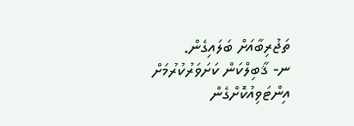ތަޖުރިބާއަށް ބަލައިގެން.
ނ- ޤާބިލްކަން ކަށަވަރުކުރުމަށް އިންޓަވިއުކޮށްގެން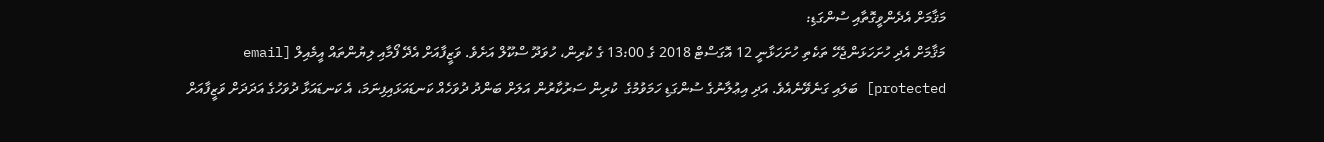މަޤާމަށް އެދެންވީގޮތާއި ސުންގަޑި:
މަޤާމަށް އެދި ހުށަހަޅަންޖެހޭ ތަކެތި ހުށަހަޅާނީ 12 އޮގަސްޓް 2018 ގެ 13:00 ގެ ކުރިން، ހުވަދޫ ސްކޫލް އަށެވެ. ވަޒީފާއަށް އެދޭ ފޯމާއި ލިޔުންތައް އީމެއިލް [email protected] ބަލައި ގަނެވޭނެއެވެ. އަދި އިޢުލާނުގެ ސުންގަޑި ހަމަވުމުގެ  ކުރިން ސަރުކާރުން އަލަށް ބަންދު ދުވަހެއް ކަނޑައަޅައިފިނަމަ، އެ ކަނޑައަޅާ ދުވަހުގެ އަދަދަށް ވަޒީފާއަށް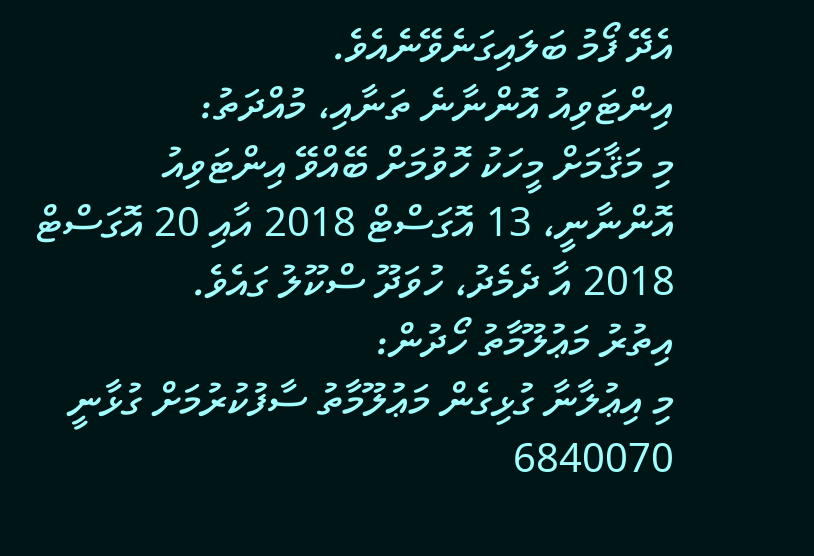އެދޭ ފޯމު ބަލައިގަނެވޭނެއެވެ.
އިންޓަވިއު އޮންނާނެ ތަނާއި، މުއްދަތު:
މި މަޤާމަށް މީހަކު ހޮވުމަށް ބޭއްވޭ އިންޓަވިއު އޮންނާނީ، 13 އޮގަސްޓް 2018 އާއި 20 އޮގަސްޓް 2018 އާ ދެމެދު، ހުވަދޫ ސްކޫލު ގައެވެ.
އިތުރު މަޢުލޫމާތު ހޯދުން:
މި އިޢުލާނާ ގުޅިގެން މަޢުލޫމާތު ސާފުކުރުމަށް ގުޅާނީ 6840070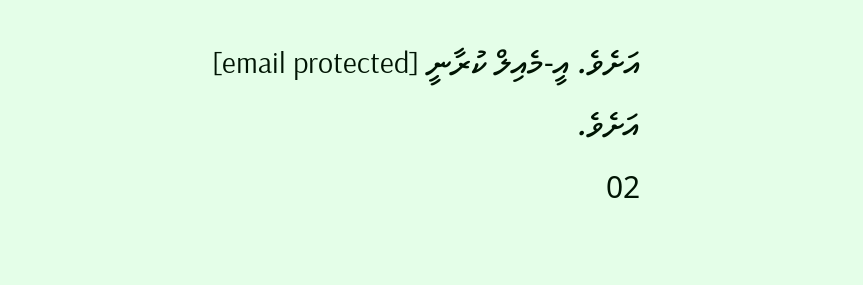އަށެވެ. އީ-މެއިލް ކުރާނީ [email protected] އަށެވެ.
02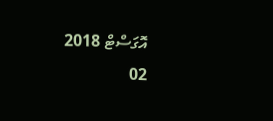އޮގަސްޓް 2018
02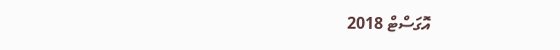އޮގަސްޓް 2018